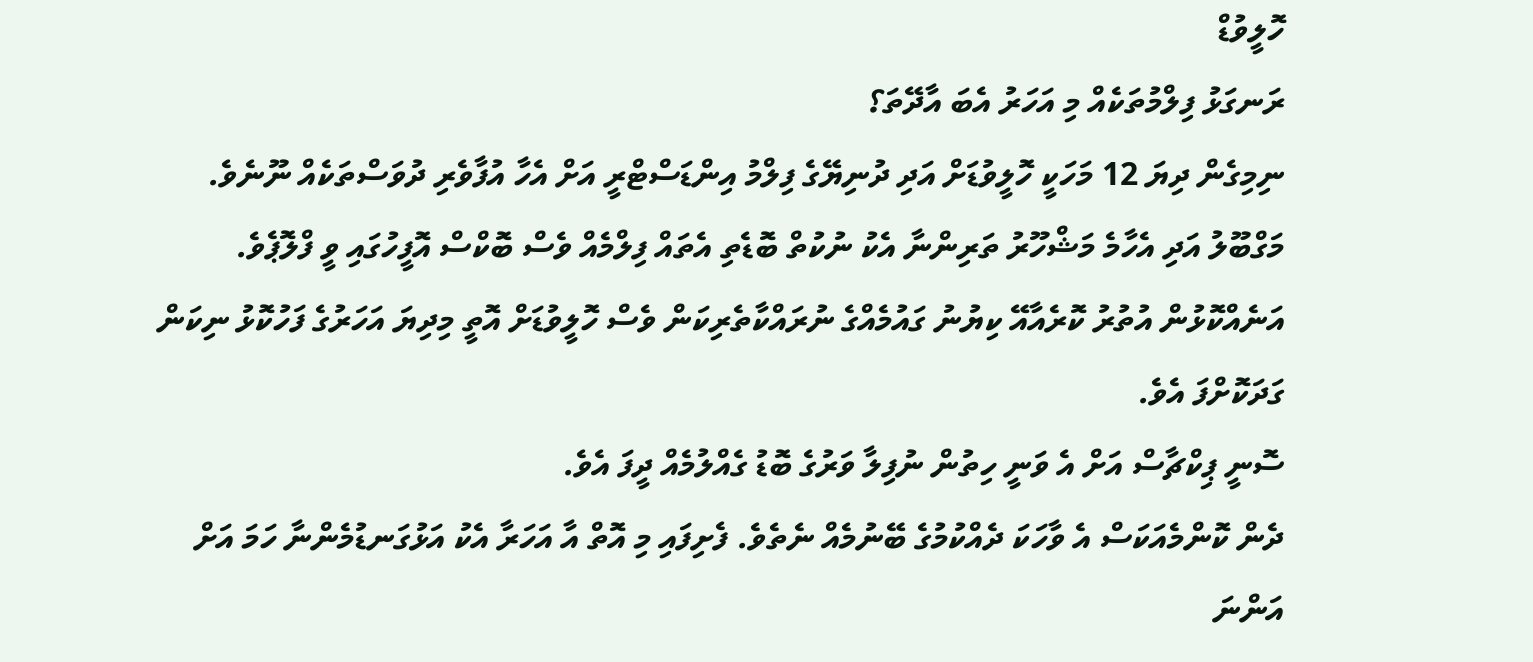ހޮލީވުޑް
ރަނގަޅު ފިލްމުތަކެއް މި އަހަރު އެބަ އާދޭތަ؟
ނިމިގެން ދިޔަ 12 މަހަކީ ހޮލީވުޑަށް އަދި ދުނިޔޭގެ ފިލްމު އިންޑަސްޓްރީ އަށް އެހާ އުފާވެރި ދުވަސްތަކެއް ނޫނެވެ. މަގްބޫލު އަދި އެހާމެ މަޝްހޫރު ތަރިންނާ އެކު ނުކުތް ބޮޑެތި އެތައް ފިލްމެއް ވެސް ބޮކްސް އޮފީހުގައި ވީ ފްލޮޕެވެ. އަނެއްކޮޅުން އުތުރު ކޮރެއާއޭ ކިޔުނު ގައުމެއްގެ ނުރައްކާތެރިކަން ވެސް ހޮލީވުޑަށް އޮތީ މިދިޔަ އަހަރުގެ ފަހުކޮޅު ނިކަން ގަދަކޮށްފަ އެވެ.
ސޮނީ ޕިކްޗާސް އަށް އެ ވަނީ ހިތުން ނުފިލާ ވަރުގެ ބޮޑު ގެއްލުމެއް ދީފަ އެވެ.
ދެން ކޮންމެއަކަސް އެ ވާހަކަ ދެއްކުމުގެ ބޭނުމެއް ނެތެވެ. ފެށިފައި މި އޮތް އާ އަހަރާ އެކު އަޅުގަނޑުމެންނާ ހަމަ އަށް އަންނަ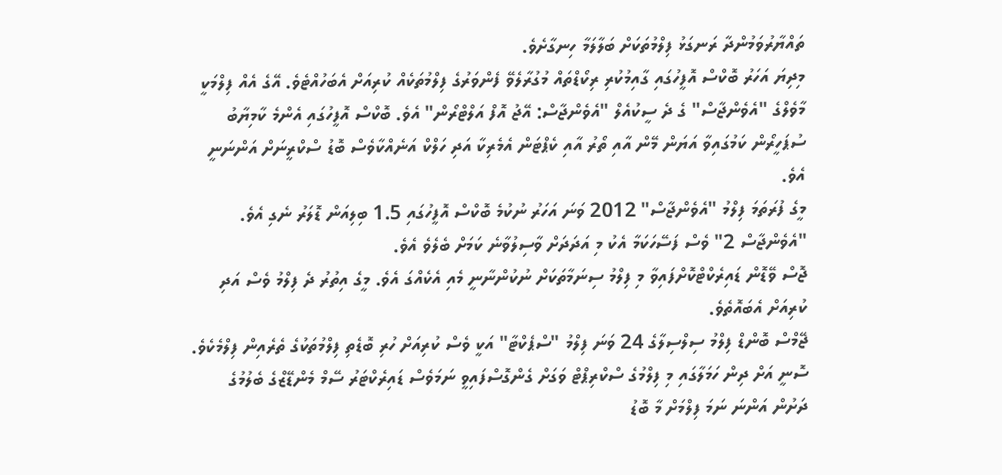ތައްޔާރުވަމުންދާ ރަނގަޅު ފިލްމުތަކަށް ބަލާލަމާ ހިނގާށެވެ.
މިދިޔަ އަހަރު ބޮކްސް އޮފީހުގައި ގާއިމުކުރި ރިކޯޑްތައް މުގުރާލެވޭ ފެންވަރުގެ ފިލްމުތަކެއް ކުރިއަށް އެބަހުއްޓެވެ. އޭގެ އެއް ފިލްމަކީ މާވެލްގެ "އެވެންޖާސް" ގެ ދެ ސީކުއެލް "އެވެންޖާސް: އޭޖު އޮފް އަލްޓްރޯން" އެވެ. ބޮކްސް އޮފީހުގައި އެންމެ ކާމިޔާބު ސުޕަހީރޯން ކަމުގައިވާ އަޔަން މޭން އާއި ތޯރު އާއި ކެޕްޓަން އެމެރިކާ އަދި ހަލްކް އަނެއްކާވެސް ބޮޑު ސްކްރީނަށް އަންނަނީ އެވެ.
މީގެ ފުރަތަމަ ފިލްމު "އެވެންޖާސް" 2012 ވަނަ އަހަރު ނުކުމެ ބޮކްސް އޮފީހުގައި 1.5 ބިލިއަން ޑޮލަރު ނެގި އެވެ. "އެވެންޖާސް 2" ވެސް ފަސޭހަކަމާ އެކު މި އަދަދަށް ވާސިލުވާނެ ކަމަށް ބެލެވެ އެވެ.
ޖޮސް ވޭޑޮން ޑައިރެކްޓްކޮށްފައިވާ މި ފިލްމު ސިނަމާތަކަށް ނުކުންނާނީ މެއި އެކެއްގަ އެވެ. މީގެ އިތުރު ދެ ފިލްމު ވެސް އަދި ކުރިއަށް އެބައޮތެވެ.
ޖޭމްސް ބޮންޑް ފިލްމު ސިލްސިލާގެ 24 ވަނަ ފިލްމު "ސްޕެކްޓާ" އަކީ ވެސް ކުރިއަށް ހުރި ބޮޑެތި ފިލްމުތަކުގެ ތެރެއިން ފިލްމެކެވެ. ސޮނީ އަށް ދިން ހަމަލާގައި މި ފިލްމުގެ ސްކްރިޕްޓް ވަގަށް ގެންގޮސްފައިވީ ނަމަވެސް ޑައިރެކްޓަރު ސޭމް މެންޑޭޒްގެ ބެލުމުގެ ދަށުން އަންނަ ނަމަ ފިލްމަށް މާ ބޮޑު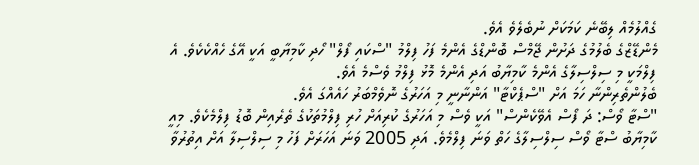ގެއްލުމެއް ލިބޭނެ ކަމަކަށް ނުބެލެވެ އެވެ.
މެންޑޭޒްގެ ބެލުމުގެ ދަށުން ޖޭމްސް ބޮންޑްގެ އެންމެ ފަހު ފިލްމު "ސްކައި ފޯލް" ހޯދި ކާމިޔާބީ އަކީ އޭގެ ހެއްކެކެވެ. އެ ފިލްމަކީ މި ސިލްސިލާގެ އެންމެ ކާމިޔާބު އަދި އެންމެ މޮޅު ފިލްމު ވެސްމެ އެވެ.
ބެލުންތެރިންނާ ހަމަ އަށް "ސްޕެކްޓާ" އަންނާނީ މި އަހަރުގެ ނޮވެމްބަރު ހައެއްގަ އެވެ.
"ސްޓާ ވޯސް: ދަ ފޯސް އެވޭކެންސް" އަކީ ވެސް މި އަހަރުގެ ކުރިއަށް ހުރި ފިލްމުތަކުގެ ތެރެއިން ބޮޑު ފިލްމެކެވެ. މިއީ ކާމިޔާބު ސްޓާ ވޯސް ސިލްސިލާގެ ހަތް ވަނަ ފިލްމެވެ. އަދި 2005 ވަނަ އަހަރަށް ފަހު މި ސިލްސިލާ އަށް އިތުރުވާ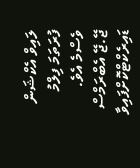ލައިވް އެކްޝަން ފުރަތަމަ ފިލްމު ވެސްމެ އެވެ.
ޖޭ.ޖޭ އެބްރަމްސް ޑައިރެކްޓްކޮށްފައިވާ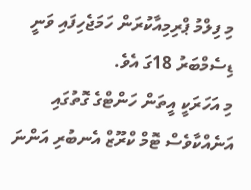މި ފިލްމު ޕްރިމިއާކުރަން ހަމަޖެހިފައި ވަނީ ޑިސެމްބަރު 18ގަ އެވެ.
މި އަހަރަކީ އީތަން ހަންޓްގެ ގޮތުގައި އަނެއްކާވެސް ޓޮމް ކްރޫޒް އެނބުރި އަންނަ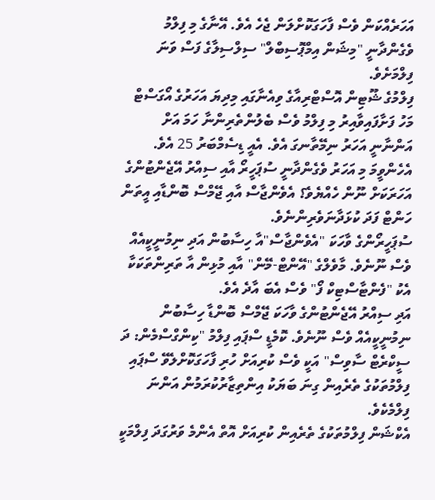އަހަރެއްކަން ވެސް ފާހަގަކޮށްލަން ޖެހެ އެވެ. އޭނާގެ މި ފިލްމު ވެގެންދާނީ "މިޝަން އިމްޕޮސިބްލް" ސިލްސިލާގެ ފަސް ވަނަ ފިލްމަށެވެ.
ފިލްމުގެ ޝޫޓިން އޮސްޓްރިއާގެ ވިއެނާގައި މިދިޔަ އަހަރުގެ އޯގަސްޓް މަހު ފަށާފައިވާއިރު މި ފިލްމު ވެސް ބެލުންތެރިންނާ ހަމަ އަށް އަންނާނީ އަހަރު ނިމޭތާނގަ އެވެ. އެއީ ޑިސެމްބަރު 25 އެވެ.
އެހެންވީމަ މި އަހަރު ވެގެންދާނީ ސުޕަހީރޯ އާއި ސިއްރު އޭޖެންޓުންގެ އަހަރަކަށް ނޫން ހެއްޔެވެ؟ އެވެންޖާސް އާއި ޖޭމްސް ބޮންޑާއި އީތަން ހަންޓް ފަދަ ކުޅަދާނަވެރިންނެވެ.
ސުޕަހީރޯންގެ ވާހަކަ "އެވެންޖާސް"އާ ހިސާބުން އަދި ނިމުނީކީއެއް ވެސް ނޫނެވެ. މާވެލްގެ "އޭންޓް-މޭން" އާއި މުޅިން އާ ތަރިންތަކަކާ އެކު "ފެންޓާސްޓިކް ފޯ" ވެސް އެބަ އާދެ އެވެ.
އަދި ސިއްރު އޭޖެންޓުންގެ ވާހަކަ ޖޭމްސް ބޮންޑާ ހިސާބުން ނިމުނީކީއެއް ވެސް ނޫނެވެ. ކޮމެޑީ ސްޕައި ފިލްމު "ކިންގްސްމެން: ދަ ސީކްރެޓް ސާވިސް" އަކީ ވެސް ކުރިއަށް ހުރި ފާހަގަކޮށްލެވޭ ސްޕައި ފިލްމުތަކުގެ ތެރެއިން ގިނަ ބަޔަކު އިންތިޒާރުކުރަމުން އަންނަ ފިލްމެކެވެ.
އެކްޝަން ފިލްމުތަކުގެ ތެރެއިން ކުރިއަށް އޮތް އެންމެ ވަރުގަދަ ފިލްމަކީ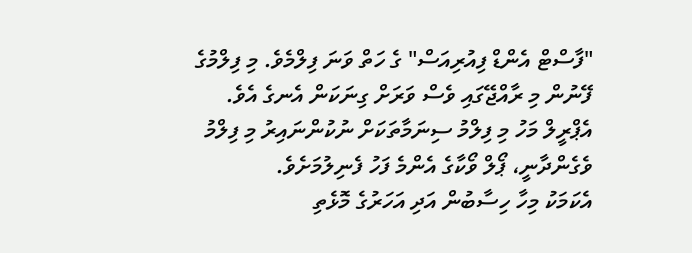"ފާސްޓް އެންޑް ފިއުރިއަސް" ގެ ހަތް ވަނަ ފިލްމެވެ. މި ފިލްމުގެ ފޭނުން މި ރާއްޖޭގައި ވެސް ވަރަށް ގިނަކަން އެނގެ އެވެ.
އެޕްރީލް މަހު މި ފިލްމު ސިނަމާތަކަށް ނުކުންނައިރު މި ފިލްމު ވެގެންދާނީ، ޕޯލް ވޯކާގެ އެންމެ ފަހު ފެނިލުމަށެވެ.
އެކަމަކު މިހާ ހިސާބުން އަދި އަހަރުގެ މޮޅެތި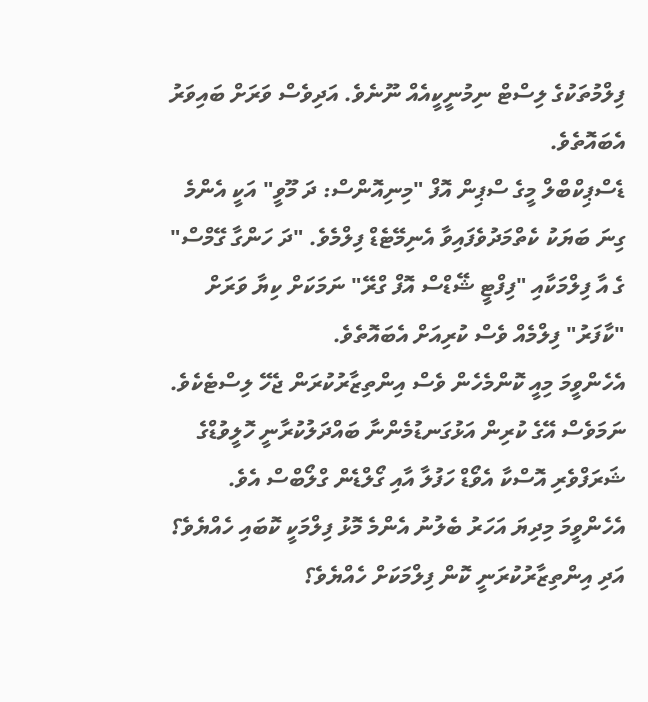ފިލްމުތަކުގެ ލިސްޓް ނިމުނީކީއެއް ނޫނެވެ. އަދިވެސް ވަރަށް ބައިވަރު އެބައޮތެވެ.
ޑެސްޕިކްބްލް މީގެ ސްޕިން އޮފް "މިނިއޮންސް: ދަ މޫވީ" އަކީ އެންމެ ގިނަ ބަޔަކު ކެތްމަދުވެފައިވާ އެނިމޭޓެޑް ފިލްމެވެ. "ދަ ހަންގާ ގޭމްސް" ގެ އާ ފިލްމަކާއި "ފިފްޓީ ޝޭޑްސް އޮފް ގްރޭ" ނަމަކަށް ކިޔާ ވަރަށް "ކާފަރު" ފިލްމެއް ވެސް ކުރިއަށް އެބައޮތެވެ.
އެހެންވީމަ މިއީ ކޮންމެހެން ވެސް އިންތިޒާރުކުރަން ޖެހޭ ލިސްޓެކެވެ.
ނަމަވެސް އޭގެ ކުރިން އަޅުގަނޑުމެންނާ ބައްދަލުކުރާނީ ހޮލީވުޑްގެ ޝަރަފްވެރި އޮސްކާ އެވޯޑް ހަފުލާ އާއި ގޯލްޑެން ގްލޯބްސް އެވެ. އެހެންވީމަ މިދިޔަ އަހަރު ބެލުނު އެންމެ މޮޅު ފިލްމަކީ ކޮބައި ހެއްޔެވެ؟
އަދި އިންތިޒާރުކުރަނީ ކޮން ފިލްމަކަށް ހެއްޔެވެ؟